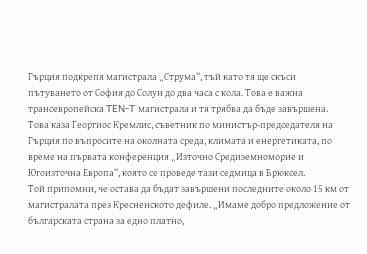Гърция подкрепя магистрала „Струма“, тъй като тя ще скъси пътуването от София до Солун до два часа с кола. Това е важна трансевропейска TEN-T магистрала и тя трябва да бъде завършена. Това каза Георгиос Кремлис, съветник по министър-председателя на Гърция по въпросите на околната среда, климата и енергетиката, по време на първата конференция „Източно Средиземноморие и Югоизточна Европа“, която се проведе тази седмица в Брюксел.
Той припомни, че остава да бъдат завършени последните около 15 км от магистралата през Кресненското дефиле. „Имаме добро предложение от българската страна за едно платно,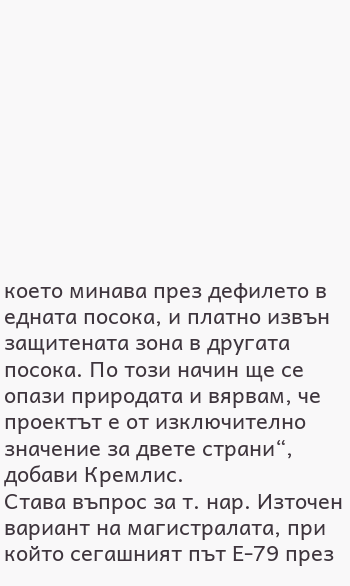което минава през дефилето в едната посока, и платно извън защитената зона в другата посока. По този начин ще се опази природата и вярвам, че проектът е от изключително значение за двете страни“, добави Кремлис.
Става въпрос за т. нар. Източен вариант на магистралата, при който сегашният път Е-79 през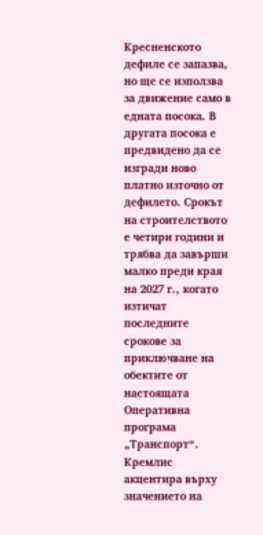Кресненското дефиле се запазва, но ще се използва за движение само в едната посока. В другата посока е предвидено да се изгради ново платно източно от дефилето. Срокът на строителството е четири години и трябва да завърши малко преди края на 2027 г., когато изтичат последните срокове за приключване на обектите от настоящата Оперативна програма „Транспорт“.
Кремлис акцентира върху значението на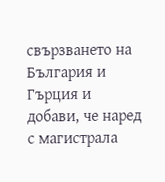свързването на България и Гърция и добави, че наред с магистрала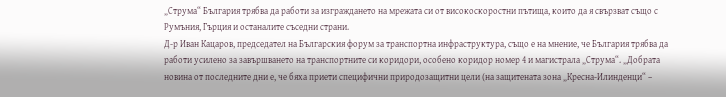„Струма“ България трябва да работи за изграждането на мрежата си от високоскоростни пътища, които да я свързват също с Румъния, Гърция и останалите съседни страни.
Д-р Иван Кацаров, председател на Българския форум за транспортна инфраструктура, също е на мнение, че България трябва да работи усилено за завършването на транспортните си коридори, особено коридор номер 4 и магистрала „Струма“. „Добрата новина от последните дни е, че бяха приети специфични природозащитни цели (на защитената зона „Кресна-Илинденци“ –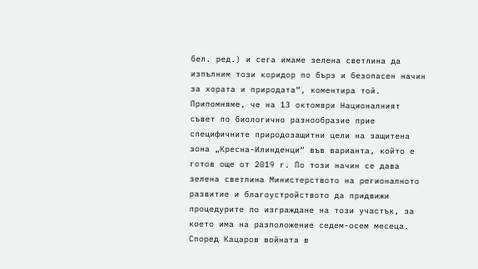бел. ред.) и сега имаме зелена светлина да изпълним този коридор по бърз и безопасен начин за хората и природата“, коментира той.
Припомняме, че на 13 октомври Националният съвет по биологично разнообразие прие специфичните природозащитни цели на защитена зона „Кресна-Илинденци“ във варианта, който е готов още от 2019 г. По този начин се дава зелена светлина Министерството на регионалното развитие и благоустройството да придвижи процедурите по изграждане на този участък, за което има на разположение седем-осем месеца.
Според Кацаров войната в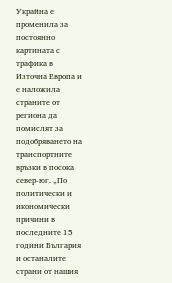Украйна е променила за постоянно картината с трафика в Източна Европа и е наложила страните от региона да помислят за подобряването на транспортните връзки в посока север-юг. „По политически и икономически причини в последните 15 години България и останалите страни от нашия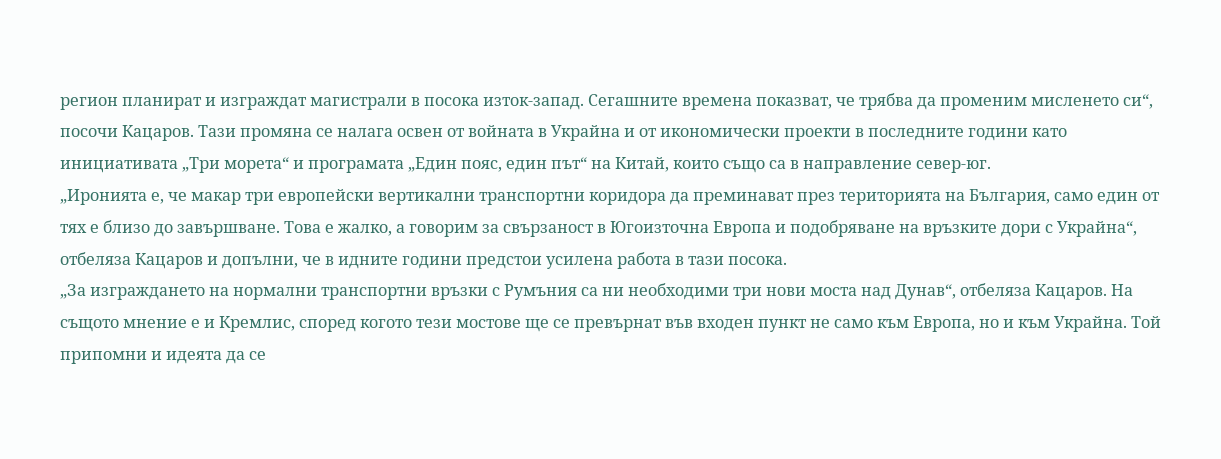регион планират и изграждат магистрали в посока изток-запад. Сегашните времена показват, че трябва да променим мисленето си“, посочи Кацаров. Тази промяна се налага освен от войната в Украйна и от икономически проекти в последните години като инициативата „Три морета“ и програмата „Един пояс, един път“ на Китай, които също са в направление север-юг.
„Иронията е, че макар три европейски вертикални транспортни коридора да преминават през територията на България, само един от тях е близо до завършване. Това е жалко, а говорим за свързаност в Югоизточна Европа и подобряване на връзките дори с Украйна“, отбеляза Кацаров и допълни, че в идните години предстои усилена работа в тази посока.
„За изграждането на нормални транспортни връзки с Румъния са ни необходими три нови моста над Дунав“, отбеляза Кацаров. На същото мнение е и Кремлис, според когото тези мостове ще се превърнат във входен пункт не само към Европа, но и към Украйна. Той припомни и идеята да се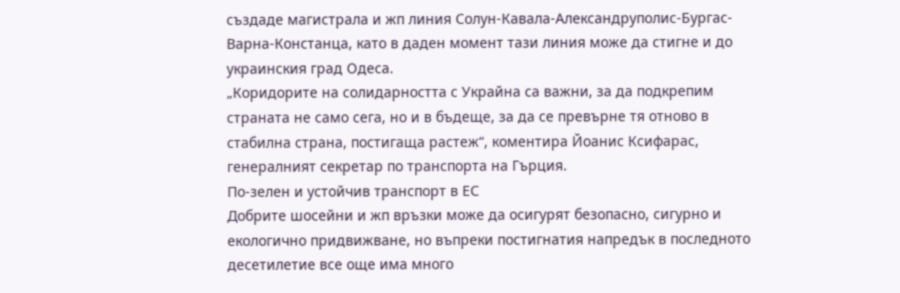създаде магистрала и жп линия Солун-Кавала-Александруполис-Бургас-Варна-Констанца, като в даден момент тази линия може да стигне и до украинския град Одеса.
„Коридорите на солидарността с Украйна са важни, за да подкрепим страната не само сега, но и в бъдеще, за да се превърне тя отново в стабилна страна, постигаща растеж“, коментира Йоанис Ксифарас, генералният секретар по транспорта на Гърция.
По-зелен и устойчив транспорт в ЕС
Добрите шосейни и жп връзки може да осигурят безопасно, сигурно и екологично придвижване, но въпреки постигнатия напредък в последното десетилетие все още има много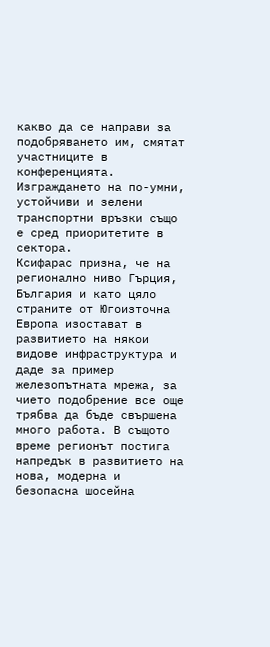какво да се направи за подобряването им, смятат участниците в конференцията. Изграждането на по-умни, устойчиви и зелени транспортни връзки също е сред приоритетите в сектора.
Ксифарас призна, че на регионално ниво Гърция, България и като цяло страните от Югоизточна Европа изостават в развитието на някои видове инфраструктура и даде за пример железопътната мрежа, за чието подобрение все още трябва да бъде свършена много работа. В същото време регионът постига напредък в развитието на нова, модерна и безопасна шосейна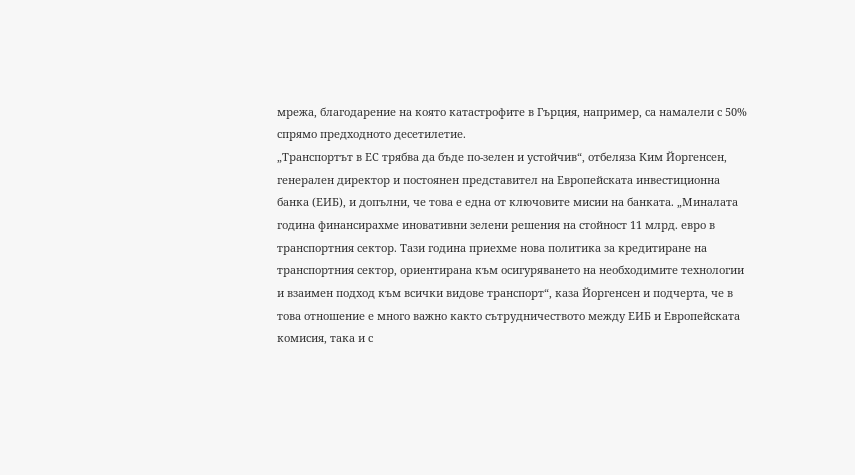мрежа, благодарение на която катастрофите в Гърция, например, са намалели с 50% спрямо предходното десетилетие.
„Транспортът в ЕС трябва да бъде по-зелен и устойчив“, отбеляза Ким Йоргенсен, генерален директор и постоянен представител на Европейската инвестиционна банка (ЕИБ), и допълни, че това е една от ключовите мисии на банката. „Миналата година финансирахме иновативни зелени решения на стойност 11 млрд. евро в транспортния сектор. Тази година приехме нова политика за кредитиране на транспортния сектор, ориентирана към осигуряването на необходимите технологии и взаимен подход към всички видове транспорт“, каза Йоргенсен и подчерта, че в това отношение е много важно както сътрудничеството между ЕИБ и Европейската комисия, така и с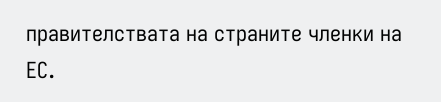правителствата на страните членки на ЕС.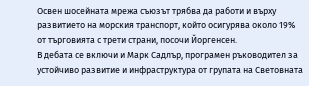Освен шосейната мрежа съюзът трябва да работи и върху развитието на морския транспорт, който осигурява около 19% от търговията с трети страни, посочи Йоргенсен.
В дебата се включи и Марк Садлър, програмен ръководител за устойчиво развитие и инфраструктура от групата на Световната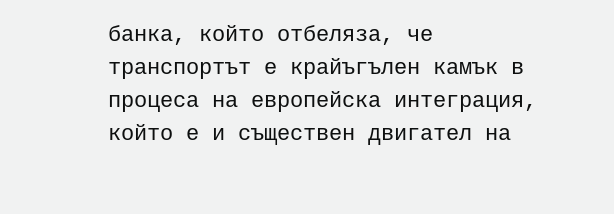банка, който отбеляза, че транспортът е крайъгълен камък в процеса на европейска интеграция, който е и съществен двигател на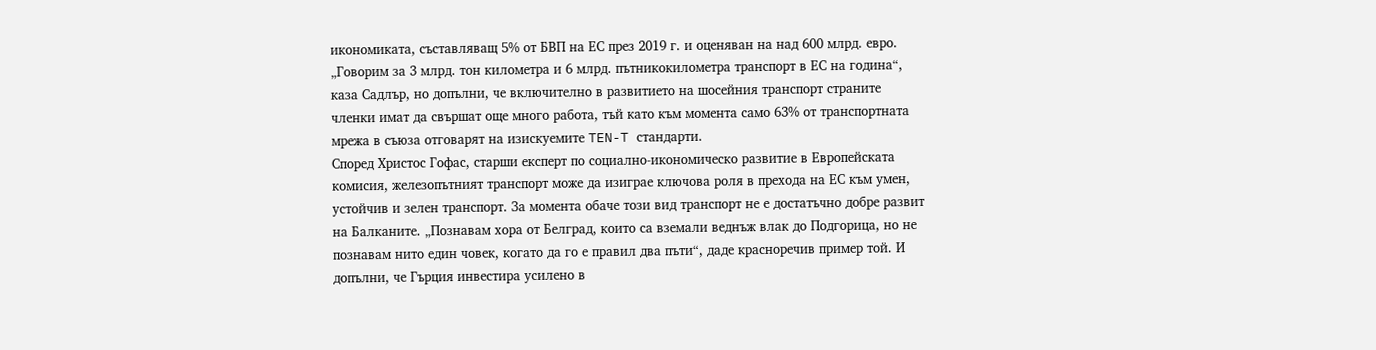икономиката, съставляващ 5% от БВП на ЕС през 2019 г. и оценяван на над 600 млрд. евро. „Говорим за 3 млрд. тон километра и 6 млрд. пътникокилометра транспорт в ЕС на година“, каза Садлър, но допълни, че включително в развитието на шосейния транспорт страните членки имат да свършат още много работа, тъй като към момента само 63% от транспортната мрежа в съюза отговарят на изискуемите TEN-T стандарти.
Според Христос Гофас, старши експерт по социално-икономическо развитие в Европейската комисия, железопътният транспорт може да изиграе ключова роля в прехода на ЕС към умен, устойчив и зелен транспорт. За момента обаче този вид транспорт не е достатъчно добре развит на Балканите. „Познавам хора от Белград, които са вземали веднъж влак до Подгорица, но не познавам нито един човек, когато да го е правил два пъти“, даде красноречив пример той. И допълни, че Гърция инвестира усилено в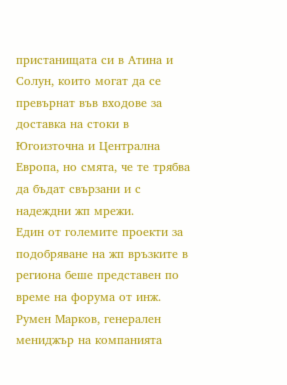пристанищата си в Атина и Солун, които могат да се превърнат във входове за доставка на стоки в Югоизточна и Централна Европа, но смята, че те трябва да бъдат свързани и с надеждни жп мрежи.
Един от големите проекти за подобряване на жп връзките в региона беше представен по време на форума от инж. Румен Марков, генерален мениджър на компанията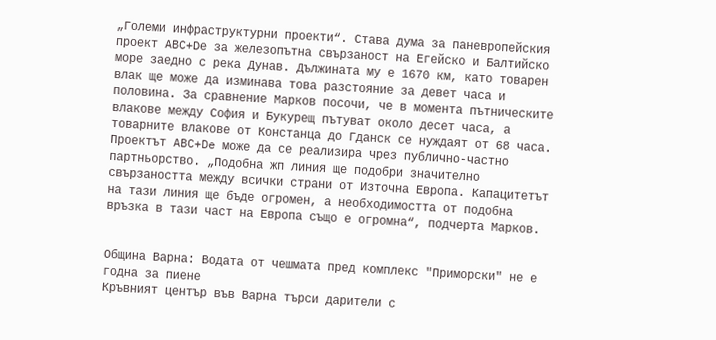„Големи инфраструктурни проекти“. Става дума за паневропейския проект ABC+Dе за железопътна свързаност на Егейско и Балтийско море заедно с река Дунав. Дължината му е 1670 км, като товарен влак ще може да изминава това разстояние за девет часа и половина. За сравнение Марков посочи, че в момента пътническите влакове между София и Букурещ пътуват около десет часа, а товарните влакове от Констанца до Гданск се нуждаят от 68 часа.
Проектът ABC+De може да се реализира чрез публично-частно партньорство. „Подобна жп линия ще подобри значително свързаността между всички страни от Източна Европа. Капацитетът на тази линия ще бъде огромен, а необходимостта от подобна връзка в тази част на Европа също е огромна“, подчерта Марков.


Община Варна: Водата от чешмата пред комплекс "Приморски" не е годна за пиене
Кръвният център във Варна търси дарители с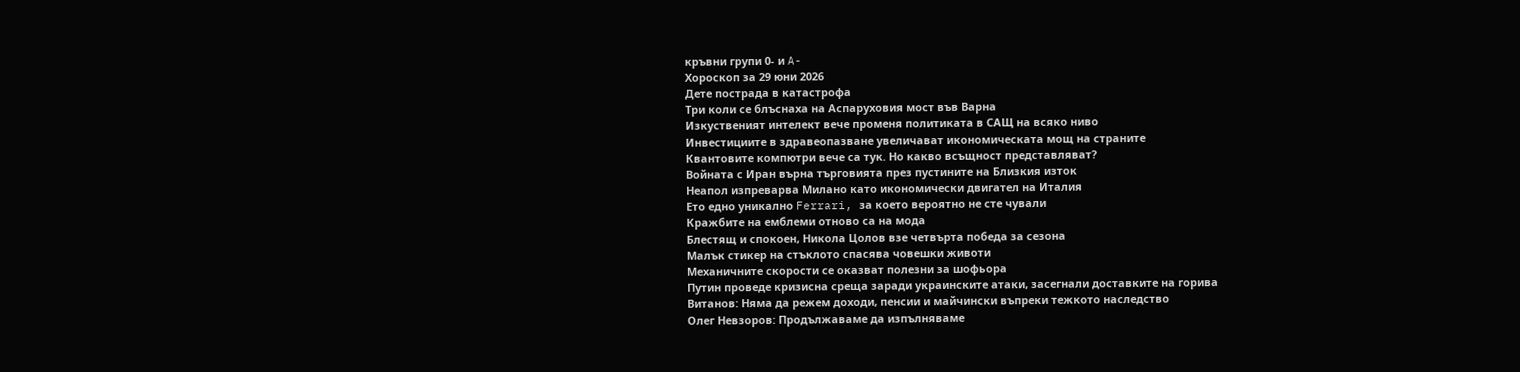кръвни групи 0- и A-
Хороскоп за 29 юни 2026
Дете пострада в катастрофа
Три коли се блъснаха на Аспаруховия мост във Варна
Изкуственият интелект вече променя политиката в САЩ на всяко ниво
Инвестициите в здравеопазване увеличават икономическата мощ на страните
Квантовите компютри вече са тук. Но какво всъщност представляват?
Войната с Иран върна търговията през пустините на Близкия изток
Неапол изпреварва Милано като икономически двигател на Италия
Ето едно уникално Ferrari, за което вероятно не сте чували
Кражбите на емблеми отново са на мода
Блестящ и спокоен, Никола Цолов взе четвърта победа за сезона
Малък стикер на стъклото спасява човешки животи
Механичните скорости се оказват полезни за шофьора
Путин проведе кризисна среща заради украинските атаки, засегнали доставките на горива
Витанов: Няма да режем доходи, пенсии и майчински въпреки тежкото наследство
Олег Невзоров: Продължаваме да изпълняваме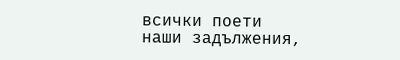всички поети наши задължения,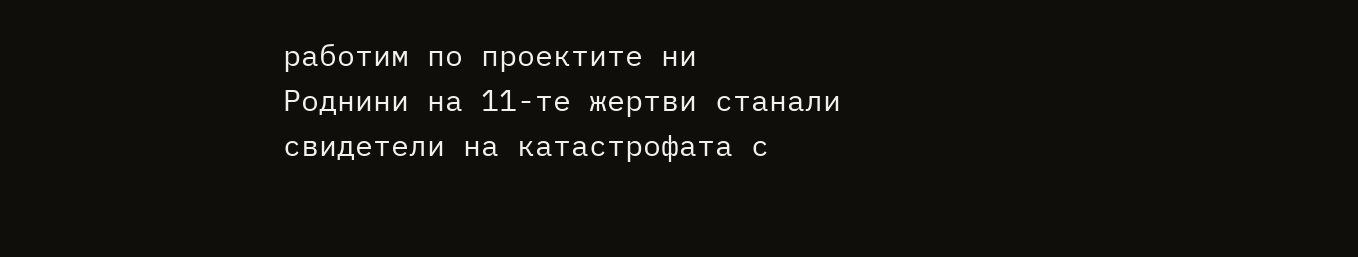работим по проектите ни
Роднини на 11-те жертви станали свидетели на катастрофата с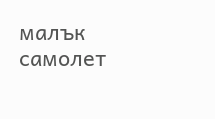малък самолет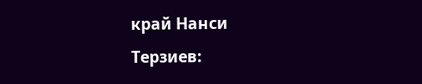край Нанси
Терзиев: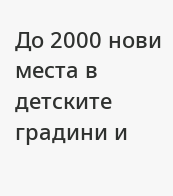До 2000 нови места в детските градини и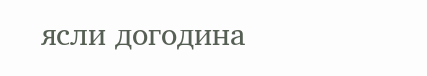ясли догодина